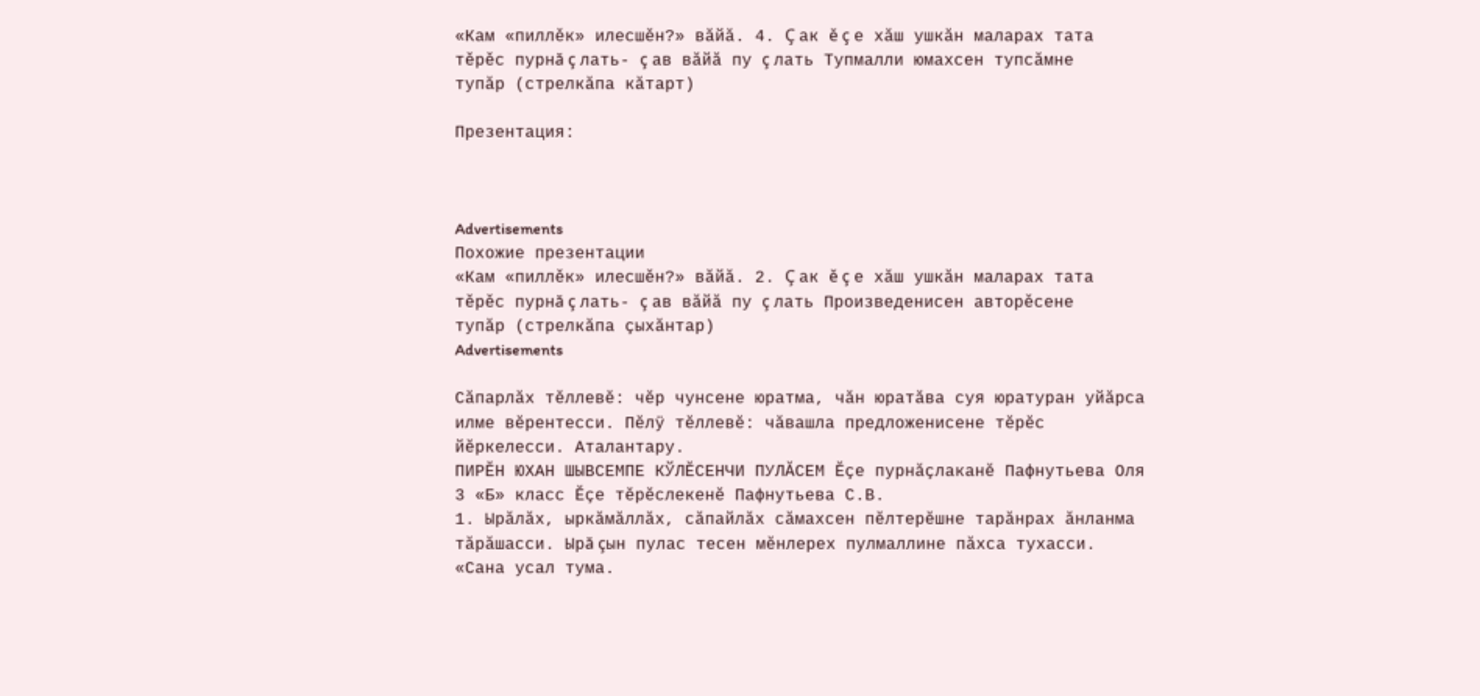«Кам «пиллěк» илесшěн?» вăйă. 4. Ç ак ě ç е хăш ушкăн маларах тата тěрěс пурнă ç лать- ç ав вăйă пу ç лать Тупмалли юмахсен тупсăмне тупăр (стрелкăпа кăтарт)

Презентация:



Advertisements
Похожие презентации
«Кам «пиллěк» илесшěн?» вăйă. 2. Ç ак ě ç е хăш ушкăн маларах тата тěрěс пурнă ç лать- ç ав вăйă пу ç лать Произведенисен авторěсене тупăр (стрелкăпа çыхăнтар)
Advertisements

Сăпарлăх тĕллевĕ: чĕр чунсене юратма, чăн юратăва суя юратуран уйăрса илме вĕрентесси. Пĕлÿ тĕллевĕ: чăвашла предложенисене тĕрĕс йĕркелесси. Аталантару.
ПИРĔН ЮХАН ШЫВСЕМПЕ КЎЛĔСЕНЧИ ПУЛĂСЕМ Ĕçе пурнăçлаканĕ Пафнутьева Оля 3 «Б» класс Ĕçе тĕрĕслекенĕ Пафнутьева С.В.
1. Ырăлăх, ыркăмăллăх, сăпайлăх сăмахсен пĕлтерĕшне тарăнрах ăнланма тăрăшасси. Ырă çын пулас тесен мĕнлерех пулмаллине пăхса тухасси. «Сана усал тума.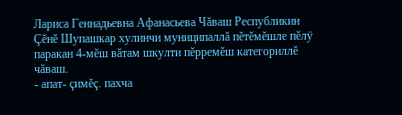Лариса Геннадьевна Афанасьева Чăваш Республикин Çĕнĕ Шупашкар хулинчи муниципаллă пĕтĕмĕшле пĕлÿ паракан 4-мĕш вăтам шкулти пĕрремĕш категориллĕ чăваш.
- апат- çимĕç. пахча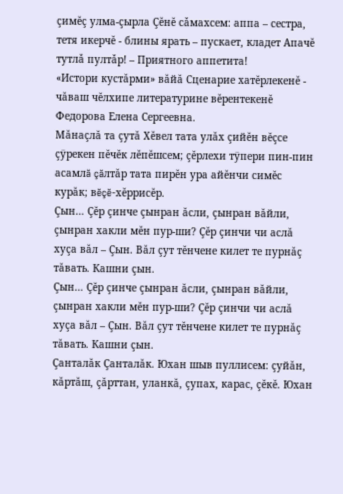çимĕç улма-çырла Çĕнĕ сǎмахсем: аппа – сестра, тетя икерчĕ - блины ярать – пускает, кладет Апачĕ тутлǎ пултǎр! – Приятного аппетита!
«Истори кустăрми» вăйă Сценарие хатĕрлекенĕ - чăваш чĕлхипе литературине вĕрентекенĕ Федорова Елена Сергеевна.
Мăнаçлă та çутă Хĕвел тата улăх çийĕн вĕçсе çÿрекен пĕчĕк лĕпĕшсем; çĕрлехи тÿпери пин-пин асамлă çăлтăр тата пирĕн ура айĕнчи симĕс курăк; вĕçĕ-хĕррисĕр.
Çын… Çĕр çинче çынран ăсли, çынран вăйли, çынран хакли мĕн пур-ши? Çĕр çинчи чи аслă хуçа вăл – Çын. Вăл çут тĕнчене килет те пурнăç тăвать. Кашни çын.
Çын… Çĕр çинче çынран ăсли, çынран вăйли, çынран хакли мĕн пур-ши? Çĕр çинчи чи аслă хуçа вăл – Çын. Вăл çут тĕнчене килет те пурнăç тăвать. Кашни çын.
Çанталăк Çанталăк. Юхан шыв пуллисем: çуйăн, кăртăш, çăрттан, уланкă, çупах, карас, çĕкĕ. Юхан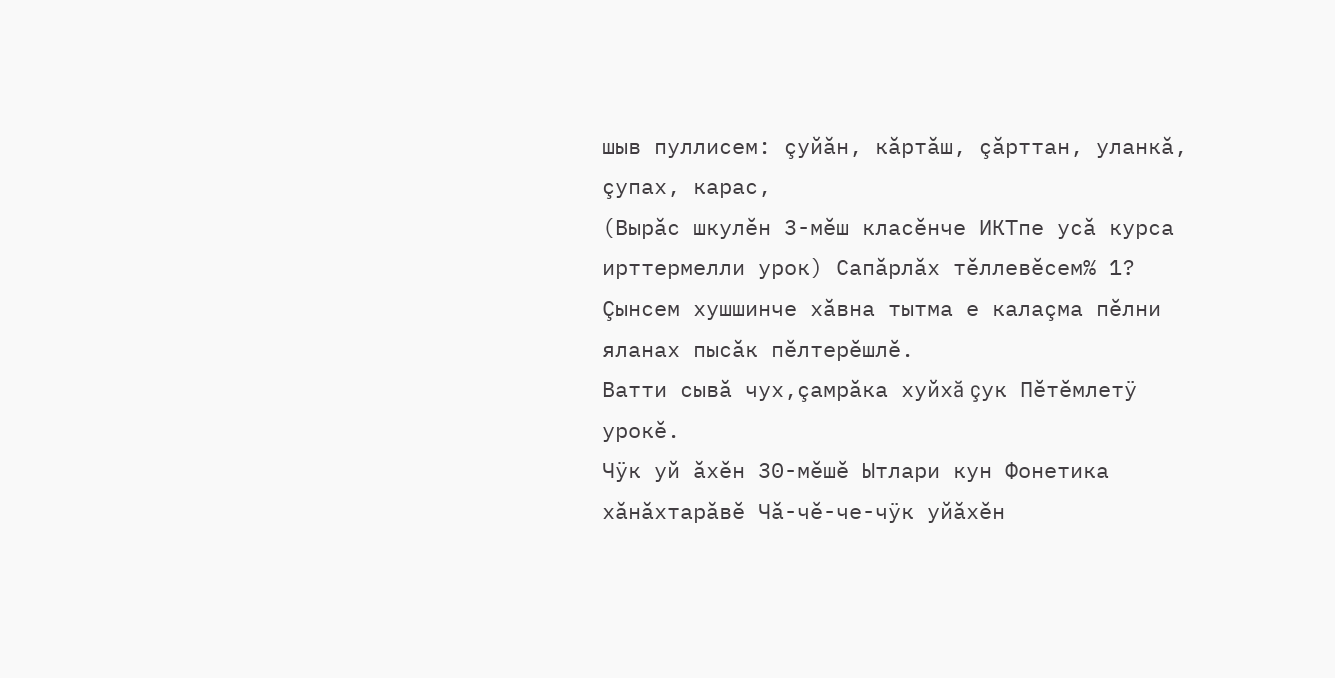шыв пуллисем: çуйăн, кăртăш, çăрттан, уланкă, çупах, карас,
(Вырăс шкулĕн 3-мĕш класĕнче ИКТпе усă курса ирттермелли урок) Сапăрлăх тĕллевĕсем% 1? Çынсем хушшинче хăвна тытма е калаçма пĕлни яланах пысăк пĕлтерĕшлĕ.
Ватти сывă чух,çамрăка хуйхă çук Пĕтĕмлетÿ урокĕ.
Чÿк уй ăхĕн 30-мĕшĕ Ытлари кун Фонетика хăнăхтарăвĕ Чă-чĕ-че-чÿк уйăхĕн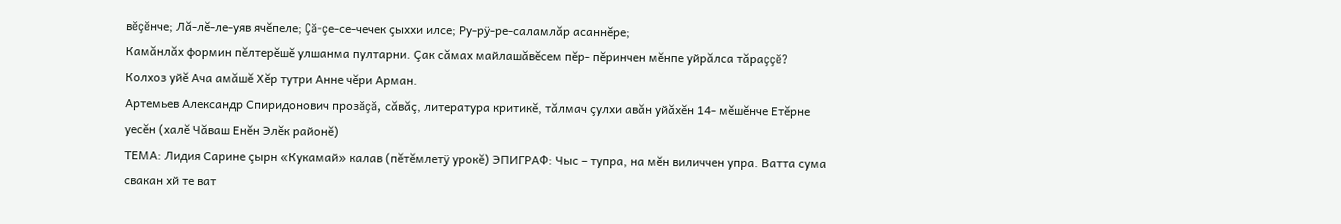вĕçĕнче; Лă-лĕ-ле-уяв ячĕпеле; Çă-çе-се-чечек çыххи илсе; Ру-рÿ-ре-саламлăр асаннĕре;
Камăнлăх формин пĕлтерĕшĕ улшанма пултарни. Çак сăмах майлашăвĕсем пĕр- пĕринчен мĕнпе уйрăлса тăраççĕ? Колхоз уйĕ Ача амăшĕ Хĕр тутри Анне чĕри Арман.
Артемьев Александр Спиридонович прозăçă, сăвăç, литература критикĕ, тăлмач çулхи авăн уйăхĕн 14- мĕшĕнче Етĕрне уесĕн (халĕ Чăваш Енĕн Элĕк районĕ)
ТЕМА: Лидия Сарине çырн «Кукамай» калав (пĕтĕмлетÿ урокĕ) ЭПИГРАФ: Чыс – тупра, на мĕн виличчен упра. Ватта сума свакан хй те ват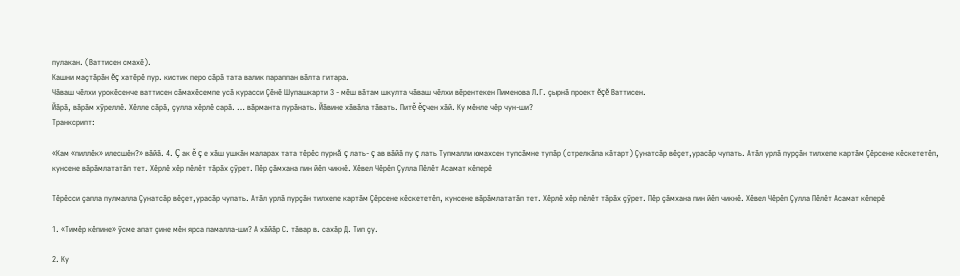пулакан. (Ваттисен смахĕ).
Кашни маçтăрăн ĕç хатĕрě пур. кистик перо сăрă тата валик параппан вăлта гитара.
Чăваш чĕлхи урокĕсенче ваттисен сăмахĕсемпе усă курасси Çĕнĕ Шупашкарти 3 - мĕш вăтам шкулта чăваш чĕлхи вĕрентекен Пименова Л.Г. çырнă проект ĕçĕ Ваттисен.
Йăрă, вăрăм хÿреллě. Хěлле сăрă, çулла хěрлě сарă. … вăрманта пурăнать. Йăвине хăвăла тăвать. Питě ěçчен хăй. Ку мěнле чěр чун-ши?
Транксрипт:

«Кам «пиллěк» илесшěн?» вăйă. 4. Ç ак ě ç е хăш ушкăн маларах тата тěрěс пурнă ç лать- ç ав вăйă пу ç лать Тупмалли юмахсен тупсăмне тупăр (стрелкăпа кăтарт) Çунатсăр вěçет,урасăр чупать. Атăл урлă пурçăн тилхепе картăм Çěрсене кěскететěп, кунсене вăрăмлататăп тет. Хěрлě хěр пěлěт тăрăх çÿрет. Пěр çăмхана пин йěп чикнě. Хěвел Чěрěп Çулла Пěлěт Асамат кěперě

Тěрěсси çапла пулмалла Çунатсăр вěçет,урасăр чупать. Атăл урлă пурçăн тилхепе картăм Çěрсене кěскететěп, кунсене вăрăмлататăп тет. Хěрлě хěр пěлěт тăрăх çÿрет. Пěр çăмхана пин йěп чикнě. Хěвел Чěрěп Çулла Пěлěт Асамат кěперě

1. «Тимěр кěпине» ÿcме апат çине мěн ярса памалла-ши? А хăйăр С. тăвар в. сахăр Д. Тип çу.

2. Ку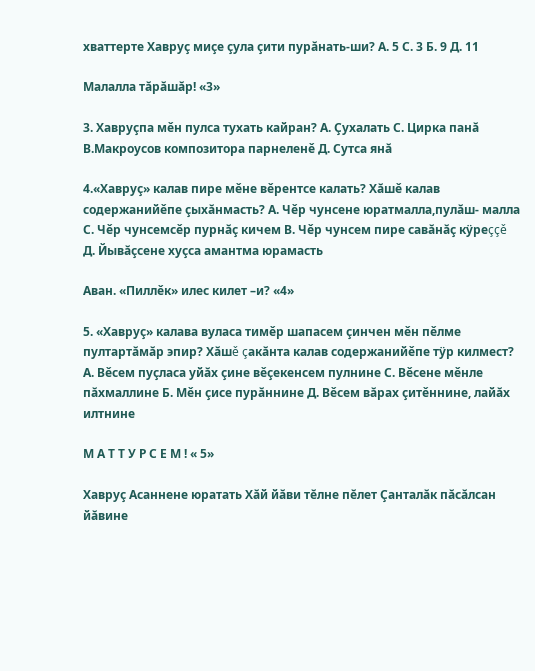хваттерте Хавруç миçе çула çити пурăнать-ши? А. 5 С. 3 Б. 9 Д. 11

Малалла тăрăшăр! «3»

3. Хавруçпа мěн пулса тухать кайран? А. Çухалать С. Цирка панă В.Макроусов композитора парнеленě Д. Сутса янă

4.«Хавруç» калав пире мěне вěрентсе калать? Хăшě калав содержанийěпе çыхăнмасть? А. Чěр чунсене юратмалла,пулăш- малла С. Чěр чунсемсěр пурнăç кичем В. Чěр чунсем пире савăнăç кÿреççě Д. Йывăçсене хуçса амантма юрамасть

Аван. «Пиллěк» илес килет –и? «4»

5. «Хавруç» калава вуласа тимěр шапасем çинчен мěн пěлме пултартăмăр эпир? Хăшě çакăнта калав содержанийěпе тÿр килмест? А. Вěсем пуçласа уйăх çине вěçекенсем пулнине С. Вěсене мěнле пăхмаллине Б. Мěн çисе пурăннине Д. Вěсем вăрах çитěннине, лайăх илтнине

М А Т Т У Р С Е М ! « 5»

Хавруç Асаннене юратать Хăй йăви тĕлне пĕлет Çанталăк пăсăлсан йăвине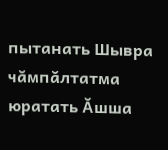пытанать Шывра чăмпăлтатма юратать Ăшша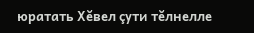юратать Хĕвел çути тĕлнелле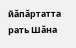йăпăртатта рать Шăна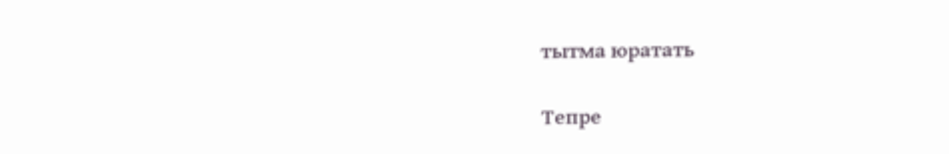тытма юратать

Тепре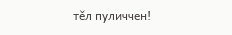тěл пуличчен!